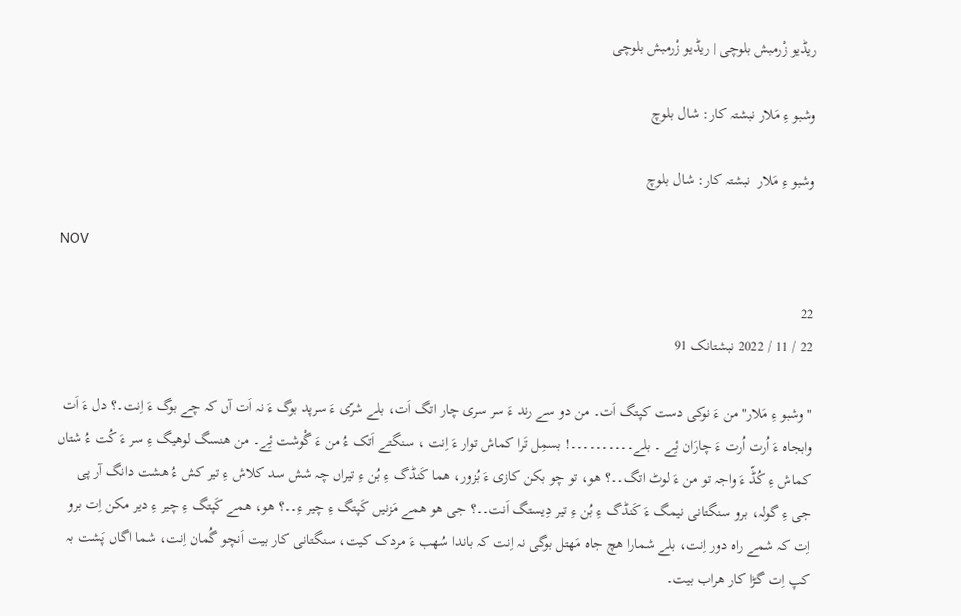ریڈیو زْرمبش بلوچی | ریڈیو زْرمبش بلوچی

وشبو ءِ مَلار نبشتہ کار: شال بلوچ

وشبو ءِ مَلار  نبشتہ کار: شال بلوچ

NOV

22
22 / 11 / 2022 نبشتانک 91

"وشبو ءِ مَلار" من ءَ نوکی دست کپتگ اَت۔ من دو سے رند ءَ سر سری چار اتگ اَت، بلے شرّی ءَ سرپد بوگ ءَ نہ اَت آں کہ چے بوگ ءَ اِنت۔؟ دل ءَ اَت وابجاہ ءَ اُرت اُرت ءَ چارَان ئِے ۔ بلے۔۔۔۔۔۔۔۔۔۔! بسمِل تَرا کماش توار ءَ اِنت ، سنگتے اَتک ءُ من ءَ گْوشت ئِے۔ من ھنسگ لوھیگ ءِ سر ءَ کُت ءُ شتاں کماش ءِ کُڈّ ءَ واجہ تو من ءَ لوٹ اتگ۔۔؟ ھو، تو چو بکن کازی ءَ بُزور، ھما کَنڈگ ءِ بُن ءِ تیراں چہ شش سد کلاش ءِ تیر کش ءُ ھشت دانگ آر پی جی ءِ گولہ، برو سنگتانی نیمگ ءَ کَنڈگ ءِ بُن ءِ تیر دِیستگ اَنت۔۔؟ جی ھو ھمے مَزنیں کَپتگ ءِ چیر ءِ۔۔؟ ھو، ھمے کَپتگ ءِ چیر ءِ دیر مکن اِت برو اِت کہ شمے راہ دور اِنت، بلے شمارا ھچ جاہ مَھتل بوگی نہ اِنت کہ باندا سُھب ءَ مردک کیت، سنگتانی کار بیت اَنچو گُمان اِنت، شما اگاں پَشت بہ کپ اِت گڑا کار ھراب بیت۔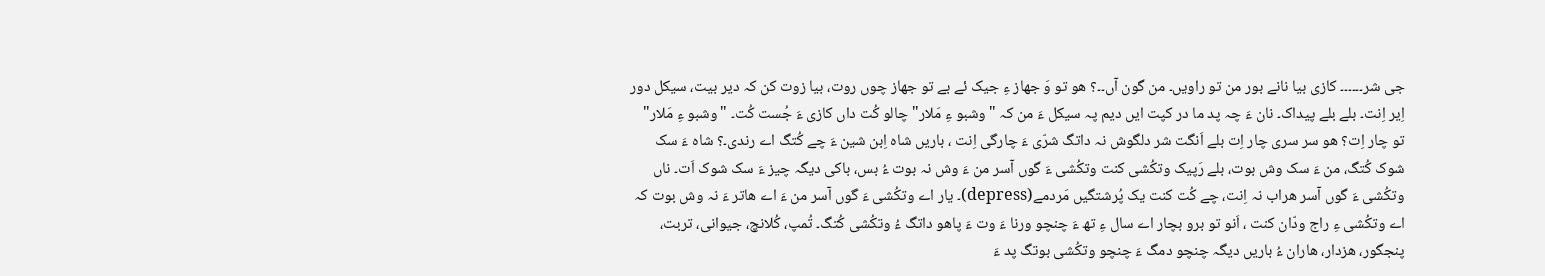جی شر۔۔۔۔۔۔ کازی بیا نانے بور من تو راویں۔ من گون آں۔۔؟ ھو تو وَ جھاز ءِ جیک ئے بے تو جھاز چوں روت، بیا زوت کن کہ دیر بیت، سیکل دور اِیر اِنت۔ بلے بلے پیداک۔ نان ءَ چہ پد ما در کپت ایں دیم پہ سیکل ءَ من کہ "وشبو ءِ مَلار" چالو کُت داں کازی ءَ جُست کُت۔ "وشبو ءِ مَلار" تو چار اِت؟ ھو سر سری چار اِت بلے اَنگت شر دلگوش نہ داتگ شرّی ءَ چارگی اِنت ، باریں شاہ اِبن شین ءَ چے کُتگ اے رندی۔؟ شاہ ءَ سک شوک کُتگ، من ءَ سک وش بوت، بلے رَپیک وتکُشی کنت وتکُشی ءَ گوں آسر من ءَ وش نہ بوت ءُ بس، باکی دیگہ چیز ءَ سک شوک اَت۔ ناں وتکُشی ءَ گوں آسر ھراب نہ اِنت، چے کُت کنت یک پُرشتگیں مَردمے(depress)۔ یار اے وتکُشی ءَ گوں آسر من ءَ اے ھاتر ءَ نہ وش بوت کہ اے وتکُشی ءِ راج ودّان کنت ، اَنو تو برو بچار اے سال ءِ تھ ءَ چنچو ورنا ءَ وت ءَ پاھو داتگ ءُ وتکُشی کُتگ۔ تُمپ، کُلانچ، جیوانی، تربت، پنجگور، ھزدار، ھاران ءُ باریں دیگہ چنچو دمگ ءَ چنچو وتکُشی بوتگ پد ءَ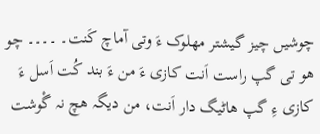چوشیں چیز گیشتر مھلوک ءَ وتی آماچ کَنت۔ ۔۔۔۔ چو ھو تی گپ راست اَنت کازی ءَ من ءَ بند کُت اَسل ءَ کازی ءِ گپ ھاٹیگ دار اَنت، من دیگہ ھچ نہ گْوشت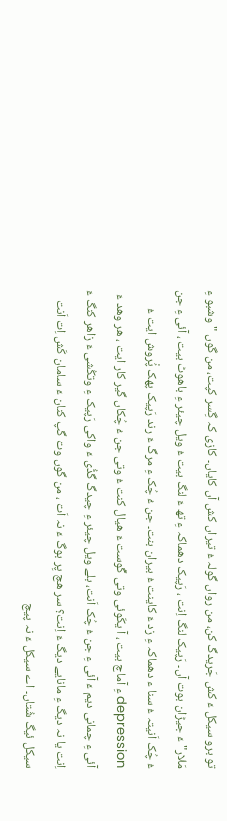تو برو سیکل ءَ کش جَریدگ کن، من رواں گولہ ءُ تیراں کش آں کایاں۔ کازی کہ گِسر کپت، من گوں "وشبو ءِ مَلار" ءَ جیڑان بوت آں۔ رَپیک لنگ اِنت ، رَپیک دھماکہ ءِ تھ ءَ لنگ بیت ءُ ویل چیئر ءِ باھوٹ بیت ، آئی ءِ جن ءُ چُک اَنیتہ ءُ سنا ء دھماکہ ءِ زد ءَ کاینت ءُ بیران بنت۔ جن ءُ چُک ءِ مرگ ءَ رند رَپیک پھک پُْروش ایت ءُ depression ءِ آماچ بیت ، آ یکّوئی وتی گْوست ءَ ھیال کنت ءُ وتی جن ءُ چُکاں گیر کار ایت ، ھر وھد ءَ آئی ءِ چمانی دیم ءَ آئی ءِ جن ءُ چُک اَنت، بلے ویل چیئر ءِ چیدگ گڈُی ءَ واکی رَپیک ءِ وتکُشی ءَ زاھر کنگ ءَ اِنت یا نہ دیگ ءِ مانایے دیگ ءَ اِنت؟ سر ھچ پِر بوگ ءَ نہ اَت ، من گوں وت گپ کنان ءَ سامان کَش اِت اَنت سیکل ئیگ شُتاں۔ اے سیکل ءَ نہ پیچ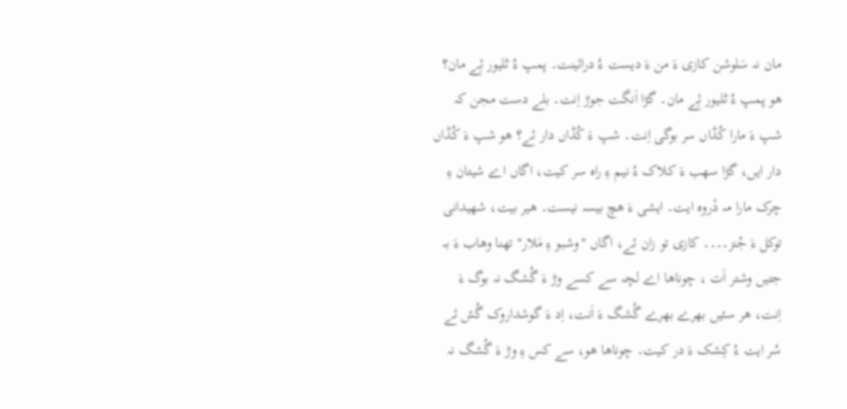مان نہ سَلوشن کازی ءَ من ءَ دیست ءُ درائینت۔ پمپ ءُ ٹلیور ئِے مان؟ ھو پمپ ءُ ٹلیور ئِے مان۔ گڑا اَنگت جوڑ اِنت۔ بلے دست مجن کہ شپ ءَ مارا کُڈاں سر بوگی اِنت۔ شپ ءَ کُڈاں دار ئے؟ ھو شپ ءَ کُڈاں دار ایں، گڑا سھب ءَ کلاک ءُ نیم ءِ راہ سر کیت، اگاں اے شیتان ءِ چرک مارا مہ دْروہ ایت۔ ایشی ءَ ھچ بیسہ نیست۔ ھیر بیت، شھیدانی توکل ءَ جُنز۔۔۔۔ کازی تو زان ئے، اگاں "وشبو ءِ مَلار" تھنا وھاب ءَ بہ جتیں وشتر اَت ، چوناھا اے لچہ سے کسے وڑ ءَ گُشگ نہ بوگ ءَ اِنت، ھر سئیں بھرے بھرے گُشگ ءَ اَنت، اِد ءَ گوشداروک گُش ئے سُر ایت ءُ کِشک ءَ در کیت۔ چوناھا ھو، سے کس ءِ وڑ ءَ گُشگ نہ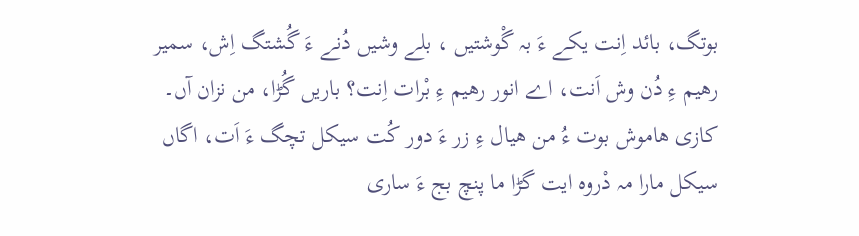بوتگ، بائد اِنت یکے ءَ بہ گْوشتیں ، بلے وشیں دُنے ءَ گُشتگ اِش، سمیر رھیم ءِ دُن وش اَنت، اے انور رھیم ءِ بْرات اِنت؟ باریں گُڑا، من نزان آں۔ کازی ھاموش بوت ءُ من ھیال ءِ زر ءَ دور کُت سیکل تچگ ءَ اَت، اگاں سیکل مارا مہ دْروہ ایت گڑا ما پنچ بج ءَ ساری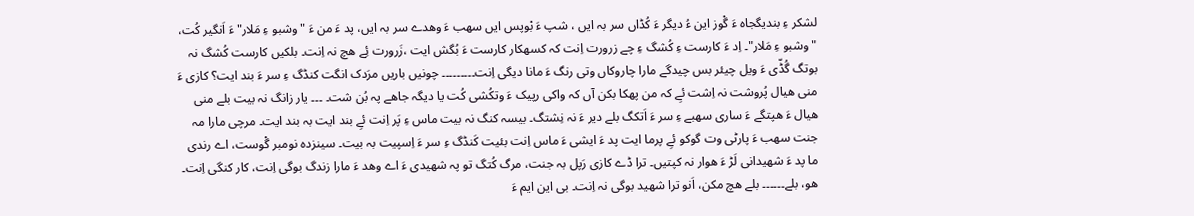لشکر ءِ بندیگجاہ ءَ گْوز این ءُ دیگر ءَ کُڈاں سر بہ ایں ، شپ ءَ بْوپس ایں سھب ءَ وھدے سر بہ ایں، پد ءَ من ءَ "وشبو ءِ مَلار" ءَ اَنگیر کُت، "وشبو ءِ مَلار"۔ اِد ءَ کارست ءِ کُشگ ءِ چے زرورت اِنت کہ کسھکار کارست ءَ بُگش ایت ،زَرورت ئِے ھچ نہ اِنت۔ بلکیں کارست کُشگ نہ بوتگ گُڈّی ءَ ویل چیئر بس چیدگے مارا چاروکاں وتی رنگ ءَ مانا دیگی اِنت۔۔۔۔۔۔۔۔۔ چونیں باریں مرَدک انگت کنڈگ ءِ سر ءَ بند ایت؟ کازی ءَ منی ھیال پُروشت نہ اِشت ئےِ کہ من پھکا بکن آں کہ واکی رپیک ءَ وتکُشی کُت یا دیگہ جاھے پہ بُن شت۔ ۔۔۔ یار زانگ نہ بیت بلے منی ھیال ءَ ھپتگے ءَ ساری سھبے ءِ سر ءَ اَتکگ بلے دیر ءَ نہ نِشتگ۔ بیسہ کنگ نہ بیت ماس ءِ پَر اِنت ئےِ بند ایت بہ بند ایت۔ مرچی مارا مہ جنت سھب ءَ پارٹی وت گوکو ئےِ پرما ایت پد ءَ ایشی ءَ ماس اِنت بئیت کَنڈگ ءِ سر ءَ اِسپیت بہ بیت۔ سینزدہ نومبر گْوست، اے رندی ما پد ءَ شھیدانی لَڑ ءَ ھوار نہ کپتیں۔ ترا ڈے کازی رَپل بہ جنت، مرگ کُتگ تو پہ شھیدی ءَ اے وھد ءَ مارا زندگ بوگی اِنت، کار کنگی اِنت۔ ھو، بلے۔۔۔۔۔۔ بلے ھچ مکن، اَنو ترا شھید بوگی نہ اِنت۔ بی این ایم ءَ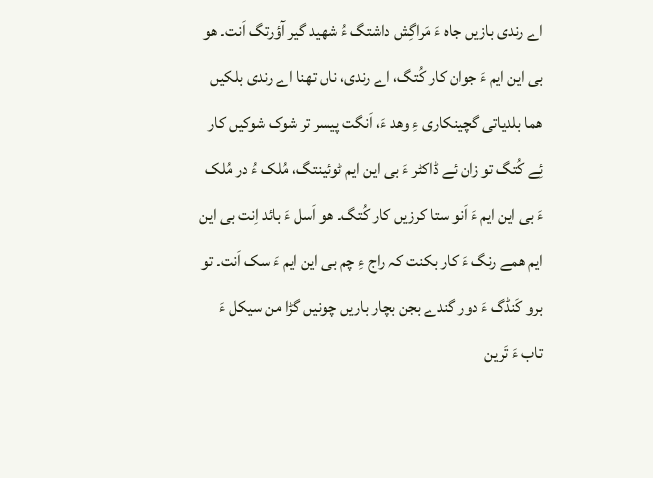اے رندی بازیں جاہ ءَ مَراگِش داشتگ ءُ شھید گیر آؤرتگ اَنت۔ ھو بی این ایم ءَ جوان کار کُتگ، اے رندی، ناں تھنا اے رندی بلکیں ھما بلدیاتی گچینکاری ءِ وھد ءَ، اَنگت پیسر تر شوک شوکیں کار ئِے کُتگ تو زان ئے ڈاکٹر ءَ بی این ایم ٹوئینتگ، مُلک ءُ در مُلک ءَ بی این ایم ءَ اَنو ستا کرزیں کار کُتگ۔ ھو اَسل ءَ بائد اِنت بی این ایم ھمے رنگ ءَ کار بکنت کہ راج ءِ چم بی این ایم ءَ سک اَنت۔ تو برو کَنڈگ ءَ دور گندے بجن بچار باریں چونیں گڑا من سیکل ءَ تاب ءَ تَرین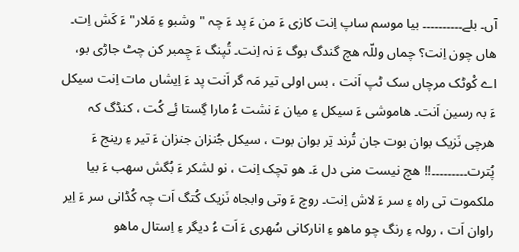آں۔ بلے۔۔۔۔۔۔۔۔۔۔ بیا موسم ساپ اِنت کازی ءَ من ءَ پد ءَ چہ "وشبو ءِ مَلار" ءَ کَش اِت۔ ھاں چون اِنت؟ چماں وللّہ ھچ گندگ بوگ ءَ نہ اِنت۔ تُپنگ ءَ چِمبر کن چٹ جاڑی بو، اے کْوٹک مرچاں سک ٹپ اَنت ، بس اولی تیر مَہ گر اَنت پد ءَ اِیشاں مات اِنت سیکل ءَ بہ رسین اَنت۔ ھاموشی ءَ سیکل ءِ میان ءَ نشت ءُ مارا گِستا ئِے کُت ، کنڈگ کہ ھرچی نَزیک بوان بوت جان تُرند تِر بوان بوت ، سیکل جُنزان جنزان ءَ تیر ءِ رینج ءَ پُترت۔۔۔۔۔۔۔۔۔!! ھچ نیست منی دل ءَ۔ ھو تچک اِنت ، نو لشکر ءَ بُگش سھب ءَ بیا ملکموت تی راہ ءِ سر ءَ لاش اِنت۔ روچ ءَ وتی وابجاہ نَزیک کُتگ اَت چہ کُڈانی سر ءَ اِیر راوان اَت ، رولہ ءِ رنگ چو ماھو ءِ انارکانی سُھری ءَ اَت ءُ دیگر ءِ اِستال ماھو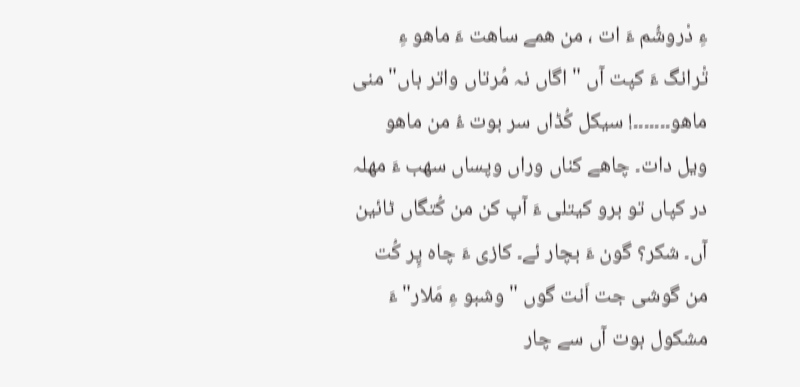ءِ دْروشُم ءَ ات ، من ھمے ساھت ءَ ماھو ءِ تْرانگ ءَ کپت آں " اگاں نہ مُرتاں واتر باں" منی ماھو۔۔۔۔۔۔۔! سیکل کُڈاں سر بوت ءُ من ماھو ویل دات۔ چاھے کناں وراں وپساں سھب ءَ مھلہ در کپاں تو برو کیتلی ءَ آپ کن من کُتگاں ٹائین آں۔ شکر؟ گون ءَ بچار ئے۔ کازی ءَ چاہ پِر کُت من گوشی جت اَنت گوں "وشبو ءِ مَلار" ءَ مشکول بوت آں سے چار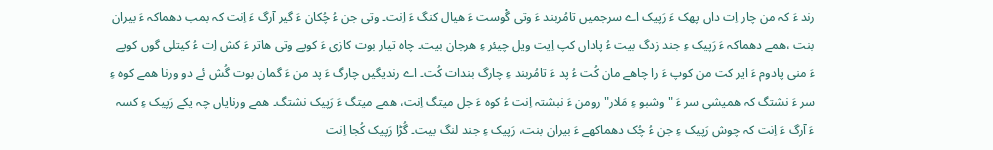رند ءَ کہ من چار اِت داں پھک ءَ رَپیک اے سرجمیں تامُربند ءَ وتی گْوست ءَ ھیال کنگ ءَ اِنت۔ وتی جن ءُ چُکان ءَ گیر آرگ ءَ اِنت کہ بمب دھماکہ ءَ بیران بنت ،ھمے دھماکہ ءَ رَپیک ءِ جند زدگ بیت ءُ پاداں کپ اِیت ویل چیئر ءِ ھرجان بیت۔ چاہ تیار بوت کازی ءَ کوپے وتی ھاتر ءَ کش اِت ءُ کیتلی گوں کوپے ءَ منی پادوم ءَ ایر کت من کوپ ءَ را چاھے مان کُت ءُ پد ءَ تامُربند ءِ چارگ بندات کُت۔ اے رندیگیں چارگ ءَ پد من ءَ گمان بوت گُش ئے دو ورنا ھمے کوہ ءِ سر ءَ نشتگ کہ ھمیشی سر ءَ "وشبو ءِ مَلار" رومن ءَ نبشتہ اِنت ءُ کوہ ءَ جل میتگ اِنت، ھمے میتگ ءَ رَپیک نشتگ۔ ھمے ورنایاں چہ یکے رَپیک ءِ کسہ ءَ آرگ ءَ اِنت کہ چوش رَپیک ءِ جن ءُ چُک دھماکھے ءَ بیران بنت، رَپیک ءِ جند لنگ بیت۔ گُڑا رَپیک کُجا اِنت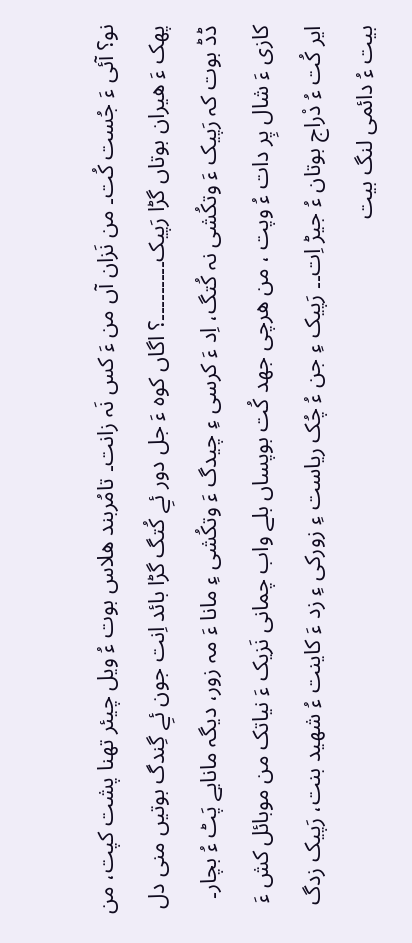نو؟ آئی ءَ جُست کُت۔ من نَزان آں من ءَ کس نَہ زانت۔ تامُربند ھلاس بوت ءُ ویل چیئر تھنا پشت کپت، من پھک ءَ ھیران بوتاں گڑا رَپیک۔۔۔۔۔۔۔۔۔؟ اگاں کوہ ءَ جل دور ئےِ کُتگ گڑا بائد اِنت جون ئےِ گِندگ بوتیں منی دل ڈڈ بوت کہ رَپیک ءَ وتکُشی نہ کُتگ، اِد ءَ کرسی ءِ چیدگ ءَ وتکُشی ءِ مانا ءَ مہ زور، دیگہ مانایے پَٹ ءُ بچار۔ کازی ءَ شال پِر دات ءُ وپت ، من ھرچی جھد کُت بوپساں بلے واب چمانی نَزیک ءَ نیاتک من موبائل کش ءَ ایر کُت ءُ دْراج بوتان ءُ جیڑ اِت۔۔ رَپیک ءِ جن ءُ چُک ریاست ءِ زورکی ءِ زد ءَ کاینت ءُ شھید بنت، رَپیک زدگ بیت ءُ دائمی لنگ بیت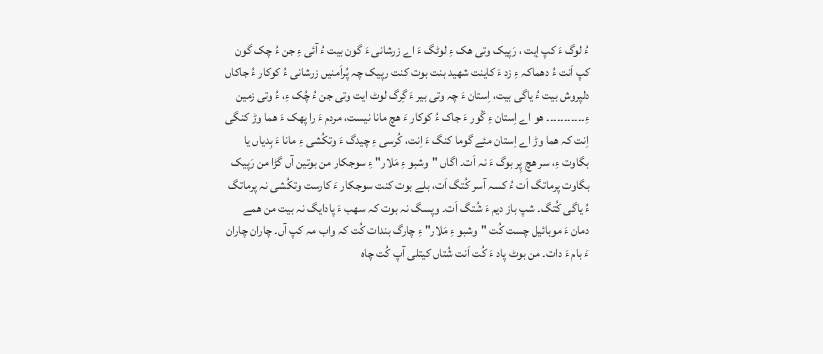ءُ لوگ ءَ کپ اِیت ، رَپیک وتی ھک ءِ لوٹگ ءَ اے زرشانی ءَ گون بیت ءُ آئی ءِ جن ءُ چک گون کپ اَنت ءُ دھماکہ ءِ زد ءَ کاینت شھید بنت بوت کنت رپیک چہ پُراَمنیں زرشانی ءُ کوکار ءُ جاکاں دلپروش بیت ءُ یاگی بیت، اِستان ءَ چہ وتی بیر ءَ گِرگ لوٹ ایت وتی جن ءُ چُک ءِ، ءُ وتی زمین ءِ۔۔۔۔۔۔۔۔۔۔۔ ھو اے اِستان ءِ گْور ءَ جاک ءُ کوکار ءَ ھچ مانا نیست، مردم ءَ را پھک ءَ ھما وڑ کنگی اِنت کہ ھما وڑ اے اِستان مئے گوما کنگ ءَ اِنت، کُرسی ءِ چیدگ ءَ وتکُشی ءِ مانا ءَ بِدیاں یا بگاوت ءِ، سر ھچ پِر بوگ ءَ نہ اَت۔ اگاں "وشبو ءِ مَلار" ءِ سوجکار من بوتین آں گڑا من رَپیک بگاوت پرماتگ اَت ءُ کسہ آسر کُتگ اَت، بلے بوت کنت سوجکار ءَ کارست وتکُشی نہ پرماتگ ءُ یاگی کُتگ۔ شپ باز دیم ءَ شُتگ اَت۔ وپسگ نہ بوت کہ سھب ءَ پادایگ نہ بیت من ھمے دمان ءَ موبائیل چست کُت "وشبو ءِ مَلار" ءِ چارگ بندات کُت کہ واب مہ کپ آں۔ چاران چاران ءَ بام ءَ دات۔ من بوٹ پاد ءَ کُت اَنت شُتاں کیتلی آپ کُت چاہ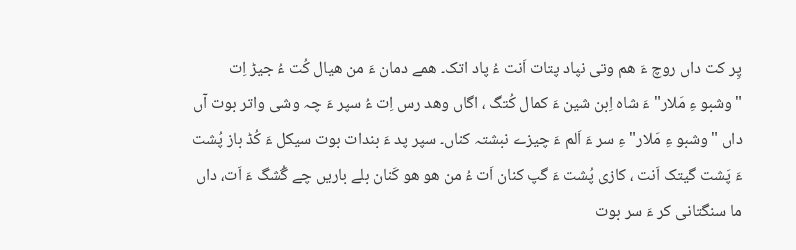پِر کت داں روچ ءَ ھم وتی نپاد پتات اَنت ءُ پاد اتک۔ ھمے دمان ءَ من ھیال کُت ءُ جیڑ اِت "وشبو ءِ مَلار" ءَ شاہ اِبن شین ءَ کمال کُتگ ، اگاں وھد رس اِت ءُ سپر ءَ چہ وشی واتر بوت آں داں "وشبو ءِ مَلار" ءِ سر ءَ اَلم ءَ چیزے نبشتہ کناں۔ سپر پد ءَ بندات بوت سیکل ءَ کُڈ باز پُشت ءَ پَشت گیتک اَنت ، کازی پُشت ءَ گپ کنان اَت ءُ من ھو ھو کَنان بلے باریں چے گُشگ ءَ اَت، داں ما سنگتانی کر ءَ سر بوت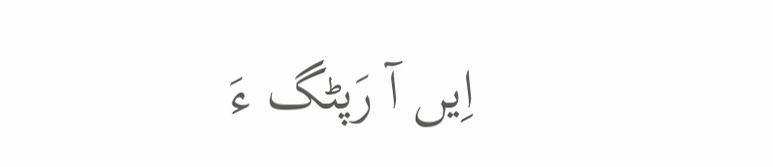اِیں آ رَپٹگ ءَ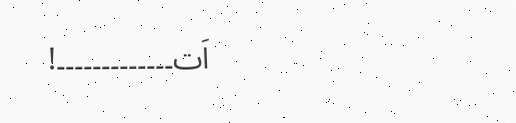اَت۔۔۔۔۔۔۔۔۔۔۔۔۔!